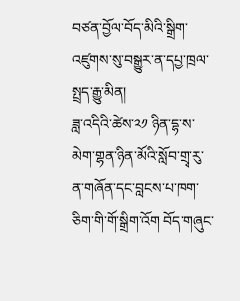བཙན་བྱོལ་བོད་མིའི་སྒྲིག་འཛུགས་སུ་བསྒྱུར་ན་དཔྱ་ཁྲལ་སྤྲད་རྒྱུ་མིན།
ཟླ་འདིའི་ཚེས་༢༡ ཉིན་དྷ་ས་མེག་གྷན་ཉིན་མོའི་སློབ་གྲྭ་རུ་ན་གཞོན་དང་བླངས་པ་ཁག་ཅིག་གི་གོ་སྒྲིག་འོག བོད་གཞུང་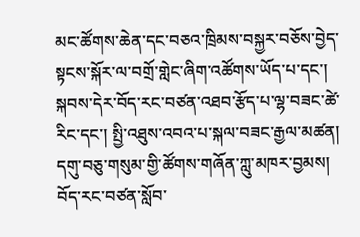མང་ཚོགས་ཆེན་དང་བཅའ་ཁྲིམས་བསྐྱར་བཅོས་བྱེད་སྟངས་སྐོར་ལ་བགྲོ་གླེང་ཞིག་འཚོགས་ཡོད་པ་དང་། སྐབས་དེར་བོད་རང་བཙན་འཐབ་རྩོད་པ་ལྷ་བཟང་ཚེ་རིང་དང་། སྤྱི་འཐུས་འབའ་པ་སྐལ་བཟང་རྒྱལ་མཚན། དགུ་བཅུ་གསུམ་གྱི་ཚོགས་གཞོན་ཀླུ་མཁར་བྱམས། བོད་རང་བཙན་སློབ་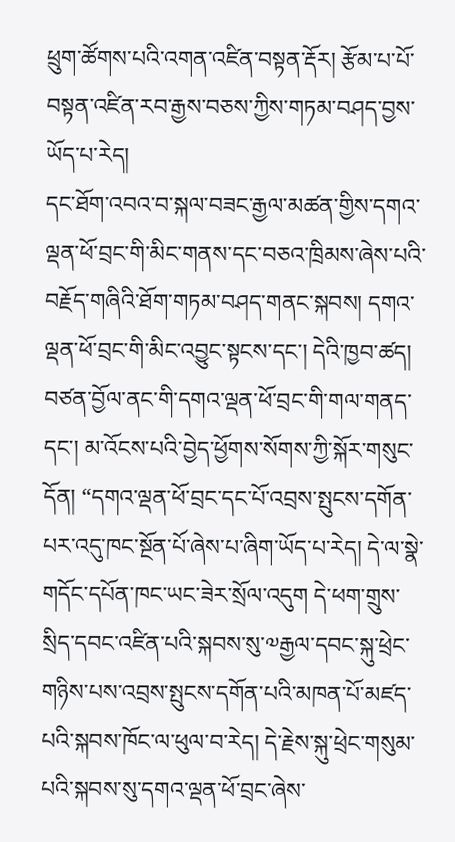ཕྲུག་ཚོགས་པའི་འགན་འཛིན་བསྟན་རྡོར། རྩོམ་པ་པོ་བསྟན་འཛིན་རབ་རྒྱས་བཅས་ཀྱིས་གཏམ་བཤད་བྱས་ཡོད་པ་རེད།
དང་ཐོག་འབའ་བ་སྐལ་བཟང་རྒྱལ་མཚན་གྱིས་དགའ་ལྡན་ཕོ་བྲང་གི་མིང་གནས་དང་བཅའ་ཁྲིམས་ཞེས་པའི་བརྗོད་གཞིའི་ཐོག་གཏམ་བཤད་གནང་སྐབས། དགའ་ལྡན་ཕོ་བྲང་གི་མིང་འབྱུང་སྟངས་དང་། དེའི་ཁྱབ་ཚད། བཙན་བྱོལ་ནང་གི་དགའ་ལྡན་ཕོ་བྲང་གི་གལ་གནད་དང་། མ་འོངས་པའི་བྱེད་ཕྱོགས་སོགས་ཀྱི་སྐོར་གསུང་དོན། “དགའ་ལྡན་ཕོ་བྲང་དང་པོ་འབྲས་སྤུངས་དགོན་པར་འདུ་ཁང་སྔོན་པོ་ཞེས་པ་ཞིག་ཡོད་པ་རེད། དེ་ལ་སྣེ་གདོང་དཔོན་ཁང་ཡང་ཟེར་སྲོལ་འདུག དེ་ཕག་གྲུས་སྲིད་དབང་འཛིན་པའི་སྐབས་སུ་༧རྒྱལ་དབང་སྐུ་ཕྲེང་གཉིས་པས་འབྲས་སྤུངས་དགོན་པའི་མཁན་པོ་མཛད་པའི་སྐབས་ཁོང་ལ་ཕུལ་བ་རེད། དེ་རྗེས་སྐུ་ཕྲེང་གསུམ་པའི་སྐབས་སུ་དགའ་ལྡན་ཕོ་བྲང་ཞེས་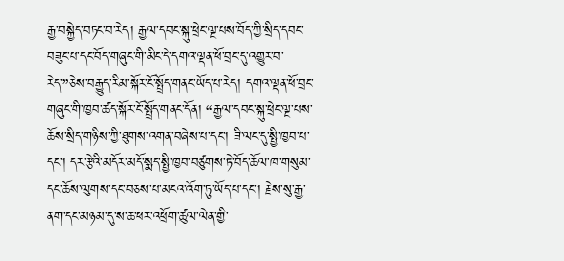རྒྱ་བསྐྱེད་བཏང་བ་རེད། རྒྱལ་དབང་སྐུ་ཕྲེང་ལྔ་པས་བོད་ཀྱི་སྲིད་དབང་བཟུང་པ་དང་བོད་གཞུང་གི་མིང་དེ་དགའ་ལྡན་ཕོ་བྲང་དུ་འགྱུར་བ་རེད་”ཅེས་བརྒྱུད་རིམ་སྐོར་ངོ་སྤྲོད་གནང་ཡོད་པ་རེད། དགའ་ལྡན་ཕོ་བྲང་གཞུང་གི་ཁྱབ་ཚད་སྐོར་ངོ་སྤྲོད་གནང་དོན། “རྒྱལ་དབང་སྐུ་ཕྲེང་ལྔ་པས་ཆོས་སྲིད་གཉིས་ཀྱི་ཐུགས་འགན་བཞེས་པ་དང་། ཟི་ལང་དུ་སྤྱི་ཁྱབ་པ་དང་། དར་རྩེའི་མདོར་མདོ་སྨད་སྤྱི་ཁྱབ་བཙུགས་ཏེ་བོད་ཆོལ་ཁ་གསུམ་དང་ཆོས་ལུགས་དང་བཅས་པ་མངའ་འོག་ཏུ་ཡོད་པ་དང་། རྗེས་སུ་རྒྱ་ནག་དང་མཉམ་དུ་ས་ཆ་ཕར་འཕྲོག་ཚུལ་ལེན་གྱི་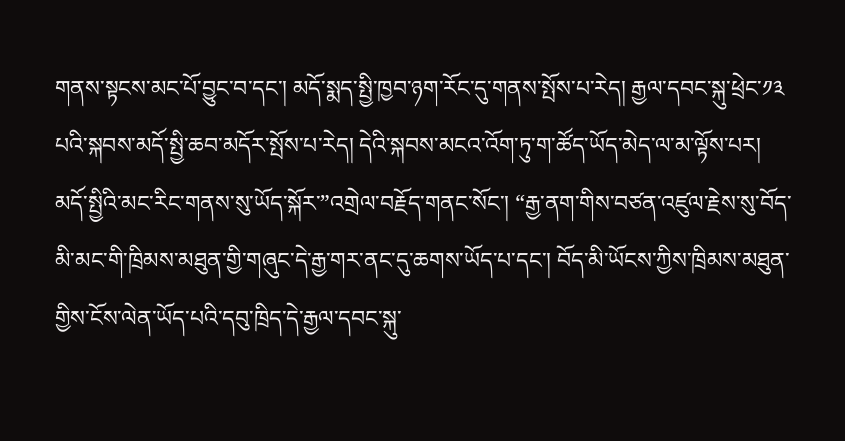གནས་སྟངས་མང་པོ་བྱུང་བ་དང་། མདོ་སྨད་སྤྱི་ཁྱབ་ཉག་རོང་དུ་གནས་སྤོས་པ་རེད། རྒྱལ་དབང་སྐུ་ཕྲེང་༡༣ པའི་སྐབས་མདོ་སྤྱི་ཆབ་མདོར་སྤོས་པ་རེད། དེའི་སྐབས་མངའ་འོག་ཏུ་ག་ཚོད་ཡོད་མེད་ལ་མ་ལྟོས་པར། མདོ་སྤྱིའི་མང་རིང་གནས་སུ་ཡོད་སྐོར་”འགྲེལ་བརྗོད་གནང་སོང་། “རྒྱ་ནག་གིས་བཙན་འཛུལ་རྗེས་སུ་བོད་མི་མང་གི་ཁྲིམས་མཐུན་གྱི་གཞུང་དེ་རྒྱ་གར་ནང་དུ་ཆགས་ཡོད་པ་དང་། བོད་མི་ཡོངས་ཀྱིས་ཁྲིམས་མཐུན་གྱིས་ངོས་ལེན་ཡོད་པའི་དབུ་ཁྲིད་དེ་རྒྱལ་དབང་སྐུ་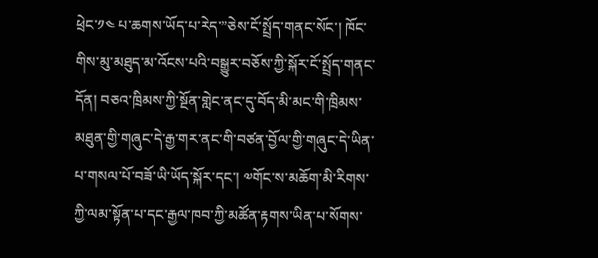ཕྲེང་༡༤ པ་ཆགས་ཡོད་པ་རེད་”ཅེས་ངོ་སྤྲོད་གནང་སོང་། ཁོང་གིས་མུ་མཐུད་མ་འོངས་པའི་བསྒྱུར་བཅོས་ཀྱི་སྐོར་ངོ་སྤྲོད་གནང་དོན། བཅའ་ཁྲིམས་ཀྱི་སྔོན་གླེང་ནང་དུ་བོད་མི་མང་གི་ཁྲིམས་མཐུན་གྱི་གཞུང་དེ་རྒྱ་གར་ནང་གི་བཙན་བྱོལ་གྱི་གཞུང་དེ་ཡིན་པ་གསལ་པོ་བཟོ་ཡི་ཡོད་སྐོར་དང་། ༧གོང་ས་མཆོག་མི་རིགས་ཀྱི་ལམ་སྟོན་པ་དང་རྒྱལ་ཁབ་ཀྱི་མཚོན་རྟགས་ཡིན་པ་སོགས་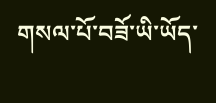གསལ་པོ་བཟོ་ཡི་ཡོད་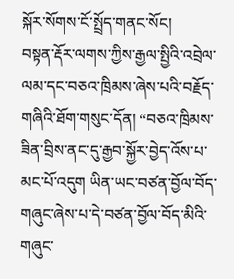སྐོར་སོགས་ངོ་སྤྲོད་གནང་སོང།
བསྟན་རྡོར་ལགས་ཀྱིས་རྒྱལ་སྤྱིའི་འབྲེལ་ལམ་དང་བཅའ་ཁྲིམས་ཞེས་པའི་བརྗོད་གཞིའི་ཐོག་གསུང་དོན། “བཅའ་ཁྲིམས་ཟིན་བྲིས་ནང་དུ་རྒྱབ་སྐྱོར་བྱེད་འོས་པ་མང་པོ་འདུག ཡིན་ཡང་བཙན་བྱོལ་བོད་གཞུང་ཞེས་པ་དེ་བཙན་བྱོལ་བོད་མིའི་གཞུང་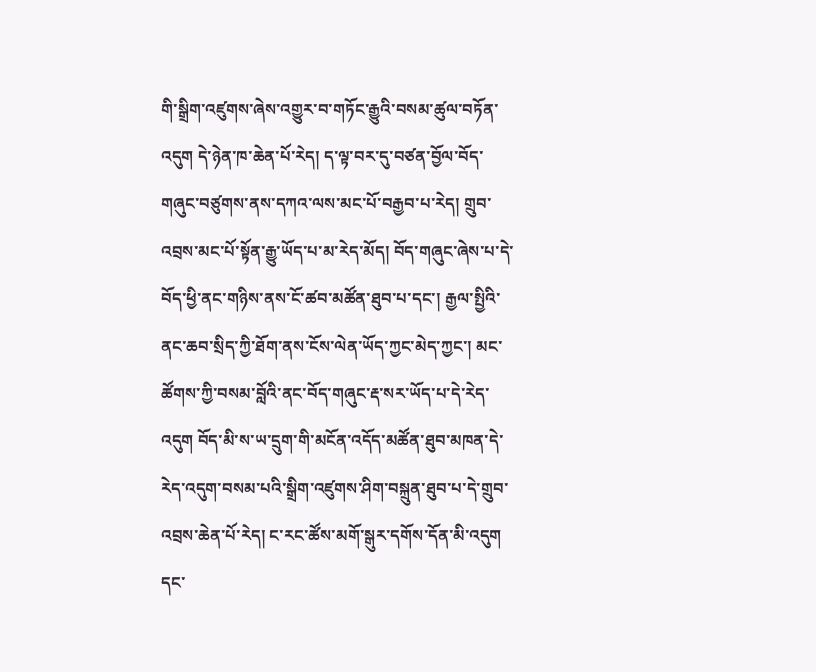གི་སྒྲིག་འཛུགས་ཞེས་འགྱུར་བ་གཏོང་རྒྱུའི་བསམ་ཚུལ་བཏོན་འདུག དེ་ཉེན་ཁ་ཆེན་པོ་རེད། ད་ལྟ་བར་དུ་བཙན་བྱོལ་བོད་གཞུང་བཙུགས་ནས་དཀའ་ལས་མང་པོ་བརྒྱབ་པ་རེད། གྲུབ་འབྲས་མང་པོ་སྟོན་རྒྱུ་ཡོད་པ་མ་རེད་མོད། བོད་གཞུང་ཞེས་པ་དེ་བོད་ཕྱི་ནང་གཉིས་ནས་ངོ་ཚབ་མཚོན་ཐུབ་པ་དང་། རྒྱལ་སྤྱིའི་ནང་ཆབ་སྲིད་ཀྱི་ཐོག་ནས་ངོས་ལེན་ཡོད་ཀྱང་མེད་ཀྱང་། མང་ཚོགས་ཀྱི་བསམ་བློའི་ནང་བོད་གཞུང་རྡ་སར་ཡོད་པ་དེ་རེད་འདུག བོད་མི་ས་ཡ་དྲུག་གི་མངོན་འདོད་མཚོན་ཐུབ་མཁན་དེ་རེད་འདུག་བསམ་པའི་སྒྲིག་འཛུགས་ཤིག་བསྐྲུན་ཐུབ་པ་དེ་གྲུབ་འབྲས་ཆེན་པོ་རེད། ང་རང་ཚོས་མགོ་སྒུར་དགོས་དོན་མི་འདུག དང་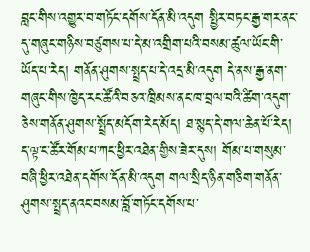བླང་གིས་འགྱུར་བ་གཏོང་དགོས་དོན་མི་འདུག སྤྱིར་བཏང་རྒྱ་གར་ནང་དུ་གཞུང་གཉིས་བཙུགས་པ་དེ་མ་འགྲིག་པའི་བསམ་ཚུལ་ཡོང་གི་ཡོད་པ་རེད། གནོན་ཤུགས་སྤྲད་པ་དེ་འདྲ་མི་འདུག དེ་ནས་རྒྱ་ནག་གཞུང་གིས་ཁྱེད་རང་ཚོའི་བཅའ་ཁྲིམས་ནང་ཁ་བྲལ་བའི་ཚིག་འདུག་ཅེས་གནོན་ཤུགས་སྤྲོད་མདོག་རེད་མོད། ཐ་སྙད་དེ་གལ་ཆེན་པོ་རེད། ད་ལྟ་ང་ཚོར་གོམ་པ་ཀང་ཕྱིར་འཐེན་གྱིས་ཟེར་དུས། གོམ་པ་གསུམ་བཞི་ཕྱིར་འཐེན་དགོས་དོན་མི་འདུག གལ་སྲིད་ཉིན་གཅིག་གནོན་ཤུགས་སྤྲད་ནའང་བསམ་བློ་གཏོང་དགོས་པ་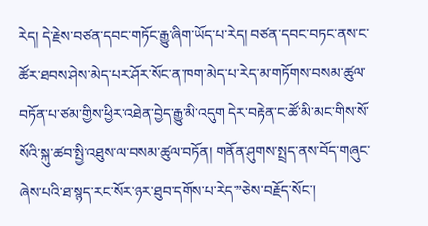རེད། དེ་རྗེས་བཙན་དབང་གཏོང་རྒྱུ་ཞིག་ཡོད་པ་རེད། བཙན་དབང་བཏང་ནས་ང་ཚོར་ཐབས་ཤེས་མེད་པར་ཤོར་སོང་ན་ཁག་མེད་པ་རེད་མ་གཏོགས་བསམ་ཚུལ་བཏོན་པ་ཙམ་གྱིས་ཕྱིར་འཐེན་བྱེད་རྒྱུ་མི་འདུག དེར་བརྟེན་ང་ཚོ་མི་མང་གིས་སོ་སོའི་སྐུ་ཚབ་སྤྱི་འཐུས་ལ་བསམ་ཚུལ་བཏོན། གནོན་ཤུགས་སྤྲད་ནས་བོད་གཞུང་ཞེས་པའི་ཐ་སྙད་རང་སོར་ཉར་ཐུབ་དགོས་པ་རེད་”ཅེས་བརྗོད་སོང་།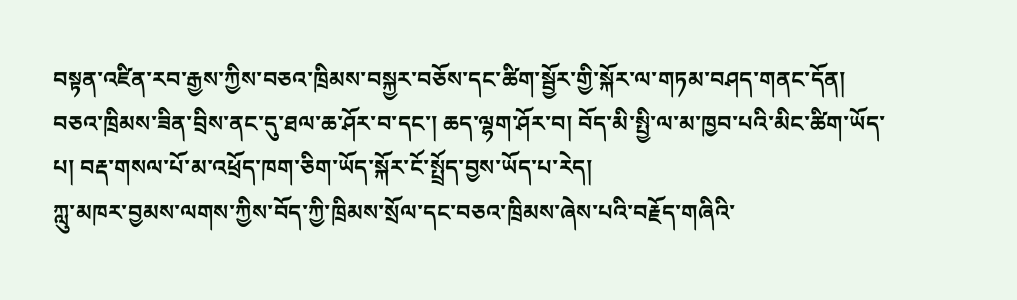བསྟན་འཛིན་རབ་རྒྱས་ཀྱིས་བཅའ་ཁྲིམས་བསྐྱར་བཅོས་དང་ཚིག་སྦྱོར་གྱི་སྐོར་ལ་གཏམ་བཤད་གནང་དོན། བཅའ་ཁྲིམས་ཟིན་བྲིས་ནང་དུ་ཐལ་ཆ་ཤོར་བ་དང་། ཆད་ལྷག་ཤོར་བ། བོད་མི་སྤྱི་ལ་མ་ཁྱབ་པའི་མིང་ཚིག་ཡོད་པ། བརྡ་གསལ་པོ་མ་འཕྲོད་ཁག་ཅིག་ཡོད་སྐོར་ངོ་སྤྲོད་བྱས་ཡོད་པ་རེད།
ཀླུ་མཁར་བྱམས་ལགས་ཀྱིས་བོད་ཀྱི་ཁྲིམས་སྲོལ་དང་བཅའ་ཁྲིམས་ཞེས་པའི་བརྗོད་གཞིའི་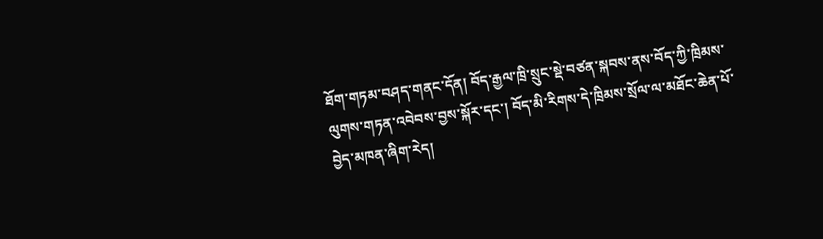ཐོག་གཏམ་བཤད་གནང་དོན། བོད་རྒྱལ་ཁྲི་སྲུང་སྡེ་བཙན་སྐབས་ནས་བོད་ཀྱི་ཁྲིམས་ལུགས་གཏན་འབེབས་བྱས་སྐོར་དང་། བོད་མི་རིགས་དེ་ཁྲིམས་སྲོལ་ལ་མཐོང་ཆེན་པོ་བྱེད་མཁན་ཞིག་རེད།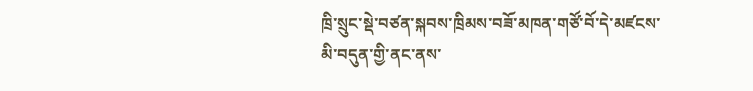ཁྲི་སྲུང་སྡེ་བཙན་སྐབས་ཁྲིམས་བཟོ་མཁན་གཙོ་བོ་དེ་མཛངས་མི་བདུན་གྱི་ནང་ནས་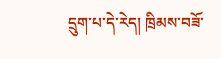དྲུག་པ་དེ་རེད། ཁྲིམས་བཟོ་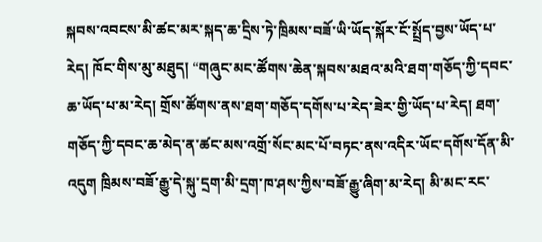སྐབས་འབངས་མི་ཚང་མར་སྐད་ཆ་དྲིས་ཏེ་ཁྲིམས་བཟོ་ཡི་ཡོད་སྐོར་ངོ་སྤྲོད་བྱས་ཡོད་པ་རེད། ཁོང་གིས་མུ་མཐུད། “གཞུང་མང་ཚོགས་ཆེན་སྐབས་མཐའ་མའི་ཐག་གཅོད་ཀྱི་དབང་ཆ་ཡོད་པ་མ་རེད། གྲོས་ཚོགས་ནས་ཐག་གཅོད་དགོས་པ་རེད་ཟེར་གྱི་ཡོད་པ་རེད། ཐག་གཅོད་ཀྱི་དབང་ཆ་མེད་ན་ཚང་མས་འགྲོ་སོང་མང་པོ་བཏང་ནས་འདིར་ཡོང་དགོས་དོན་མི་འདུག ཁྲིམས་བཟོ་རྒྱུ་དེ་སྐུ་དྲག་མི་དྲག་ཁ་ཤས་ཀྱིས་བཟོ་རྒྱུ་ཞིག་མ་རེད། མི་མང་རང་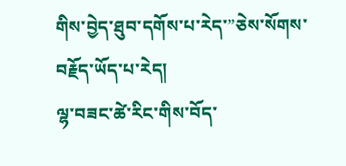གིས་བྱེད་ཐུབ་དགོས་པ་རེད་”ཅེས་སོགས་བརྗོད་ཡོད་པ་རེད།
ལྷ་བཟང་ཚེ་རིང་གིས་བོད་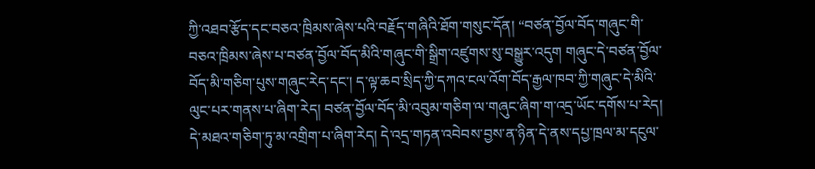ཀྱི་འཐབ་རྩོད་དང་བཅའ་ཁྲིམས་ཞེས་པའི་བརྗོད་གཞིའི་ཐོག་གསུང་དོན། “བཙན་བྱོལ་བོད་གཞུང་གི་བཅའ་ཁྲིམས་ཞེས་པ་བཙན་བྱོལ་བོད་མིའི་གཞུང་གི་སྒྲིག་འཛུགས་སུ་བསྒྱུར་འདུག གཞུང་དེ་བཙན་བྱོལ་བོད་མི་གཅིག་པུས་གཞུང་རེད་དང་། ད་ལྟ་ཆབ་སྲིད་ཀྱི་དཀའ་ངལ་འོག་བོད་རྒྱལ་ཁབ་ཀྱི་གཞུང་དེ་མིའི་ལུང་པར་གནས་པ་ཞིག་རེད། བཙན་བྱོལ་བོད་མི་འབུམ་གཅིག་ལ་གཞུང་ཞིག་ག་འདྲ་ཡོང་དགོས་པ་རེད། དེ་མཐའ་གཅིག་ཏུ་མ་འགྲིག་པ་ཞིག་རེད། དེ་འདྲ་གཏན་འབེབས་བྱས་ན་ཉིན་དེ་ནས་དཔྱ་ཁྲལ་མ་དངུལ་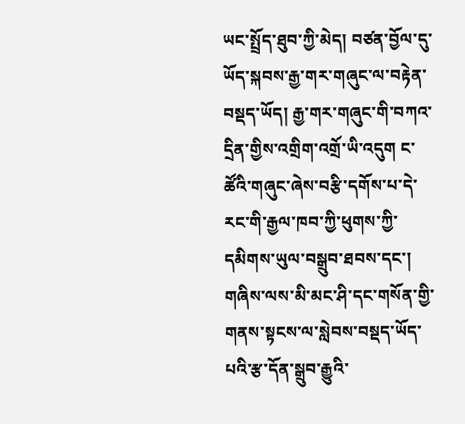ཡང་སྤྲོད་ཐུབ་ཀྱི་མེད། བཙན་བྱོལ་དུ་ཡོད་སྐབས་རྒྱ་གར་གཞུང་ལ་བརྟེན་བསྡད་ཡོད། རྒྱ་གར་གཞུང་གི་བཀའ་དྲིན་གྱིས་འགྲིག་འགྲོ་ཡི་འདུག ང་ཚོའི་གཞུང་ཞེས་བརྩི་དགོས་པ་དེ་རང་གི་རྒྱལ་ཁབ་ཀྱི་ཕུགས་ཀྱི་དམིགས་ཡུལ་བསྒྲུབ་ཐབས་དང་། གཞིས་ལས་མི་མང་ཤི་དང་གསོན་གྱི་གནས་སྟངས་ལ་སླེབས་བསྡད་ཡོད་པའི་རྩ་དོན་སྒྲུབ་རྒྱུའི་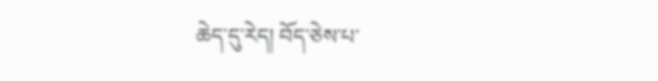ཆེད་དུ་རེད། བོད་ཅེས་པ་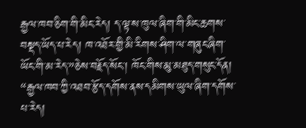རྒྱལ་ཁབ་ཅིག་གི་མིང་རེད། ད་ལྟ་ས་ཁུལ་ཞིག་གི་མིང་ཆགས་བསྡད་ཡོད་པ་རེད། ཁ་འཐོར་གྱི་མི་རིགས་ཤིག་ལ་གཞུང་ཞིག་ཡོང་གི་མ་རེད་”ཅེས་བརྗོད་སོང་། ཁོང་གིས་མུ་མཐུད་གསུང་དོན། “རྒྱལ་ཁབ་ཀྱི་འཐབ་རྩོད་དགོས་ནས་དམིགས་ཡུལ་ཞིག་དགོས་པ་རེད།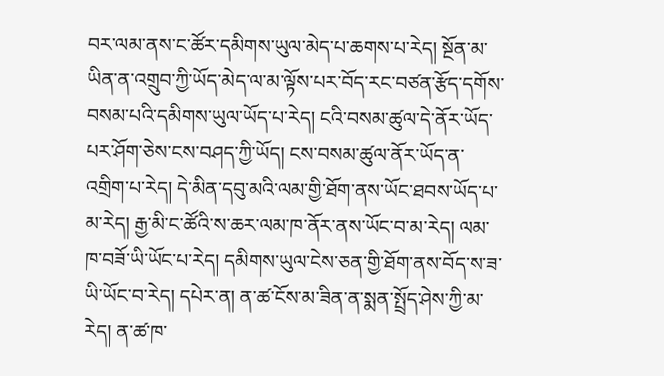བར་ལམ་ནས་ང་ཚོར་དམིགས་ཡུལ་མེད་པ་ཆགས་པ་རེད། སྔོན་མ་ཡིན་ན་འགྲུབ་ཀྱི་ཡོད་མེད་ལ་མ་ལྟོས་པར་བོད་རང་བཙན་རྩོད་དགོས་བསམ་པའི་དམིགས་ཡུལ་ཡོད་པ་རེད། ངའི་བསམ་ཚུལ་དེ་ནོར་ཡོད་པར་ཤོག་ཅེས་ངས་བཤད་ཀྱི་ཡོད། ངས་བསམ་ཚུལ་ནོར་ཡོད་ན་འགྲིག་པ་རེད། དེ་མིན་དབུ་མའི་ལམ་གྱི་ཐོག་ནས་ཡོང་ཐབས་ཡོད་པ་མ་རེད། རྒྱ་མི་ང་ཚོའི་ས་ཆར་ལམ་ཁ་ནོར་ནས་ཡོང་བ་མ་རེད། ལམ་ཁ་བཟོ་ཡི་ཡོང་པ་རེད། དམིགས་ཡུལ་ངེས་ཅན་གྱི་ཐོག་ནས་བོད་ས་ཟ་ཡི་ཡོང་བ་རེད། དཔེར་ན། ན་ཚ་ངོས་མ་ཟིན་ན་སྨན་སྤྲོད་ཤེས་ཀྱི་མ་རེད། ན་ཚ་ཁ་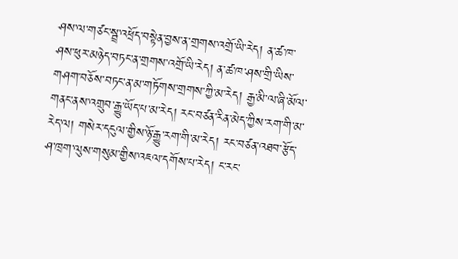ཤས་ལ་གཙང་སྦྲ་འཕྲོད་བསྟེན་བྱས་ན་གྲགས་འགྲོ་ཡི་རེད། ན་ཚ་ཁ་ཤས་ཕུར་མཉེད་བཏང་ན་གྲགས་འགྲོ་ཡི་རེད། ན་ཚ་ཁ་ཤས་གྲི་ཡིས་གཤག་བཅོས་བཏང་ན་མ་གཏོགས་གྲགས་ཀྱི་མ་རེད། རྒྱ་མི་ལ་ཞི་མོལ་གནང་ནས་འགྲུབ་རྒྱུ་ཡོད་པ་མ་རེད། རང་བཙན་རིན་མེད་ཀྱིས་རག་གི་མ་རེད་ལ། གསེར་དངུལ་གྱིས་ཉོ་རྒྱུ་རག་གི་མ་རེད། རང་བཙན་འཐབ་རྩོད་ཤ་ཁྲག་ལུས་གསུམ་གྱིས་འཇལ་དགོས་པ་རེད། ང་རང་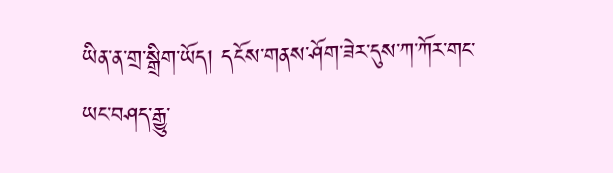ཡིན་ན་གྲ་སྒྲིག་ཡོད། དངོས་གནས་ཤོག་ཟེར་དུས་ཀ་ཀོར་གང་ཡང་བཤད་རྒྱུ་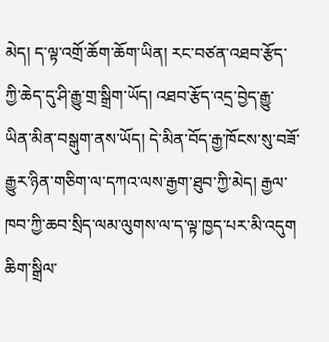མེད། ད་ལྟ་འགྲོ་ཆོག་ཆོག་ཡིན། རང་བཙན་འཐབ་རྩོད་ཀྱི་ཆེད་དུ་ཤི་རྒྱུ་གྲ་སྒྲིག་ཡོད། འཐབ་རྩོད་འདྲ་བྱེད་རྒྱུ་ཡིན་མིན་བསྒུག་ནས་ཡོད། དེ་མིན་བོད་རྒྱ་ཁོངས་སུ་བཟོ་རྒྱུར་ཉིན་གཅིག་ལ་དཀའ་ལས་རྒྱག་ཐུབ་ཀྱི་མེད། རྒྱལ་ཁབ་ཀྱི་ཆབ་སྲིད་ལམ་ལུགས་ལ་ད་ལྟ་ཁྱད་པར་མི་འདུག ཆིག་སྒྲིལ་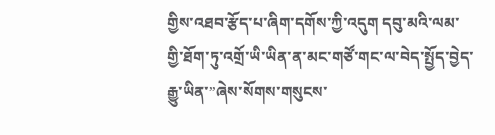གྱིས་འཐབ་རྩོད་པ་ཞིག་དགོས་ཀྱི་འདུག དབུ་མའི་ལམ་གྱི་ཐོག་ཏུ་འགྲོ་ཡི་ཡིན་ན་མང་གཙོ་གང་ལ་བེད་སྤྱོད་བྱེད་རྒྱུ་ཡིན་”ཞེས་སོགས་གསུངས་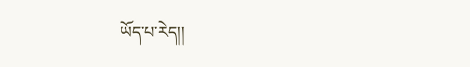ཡོད་པ་རེད།།